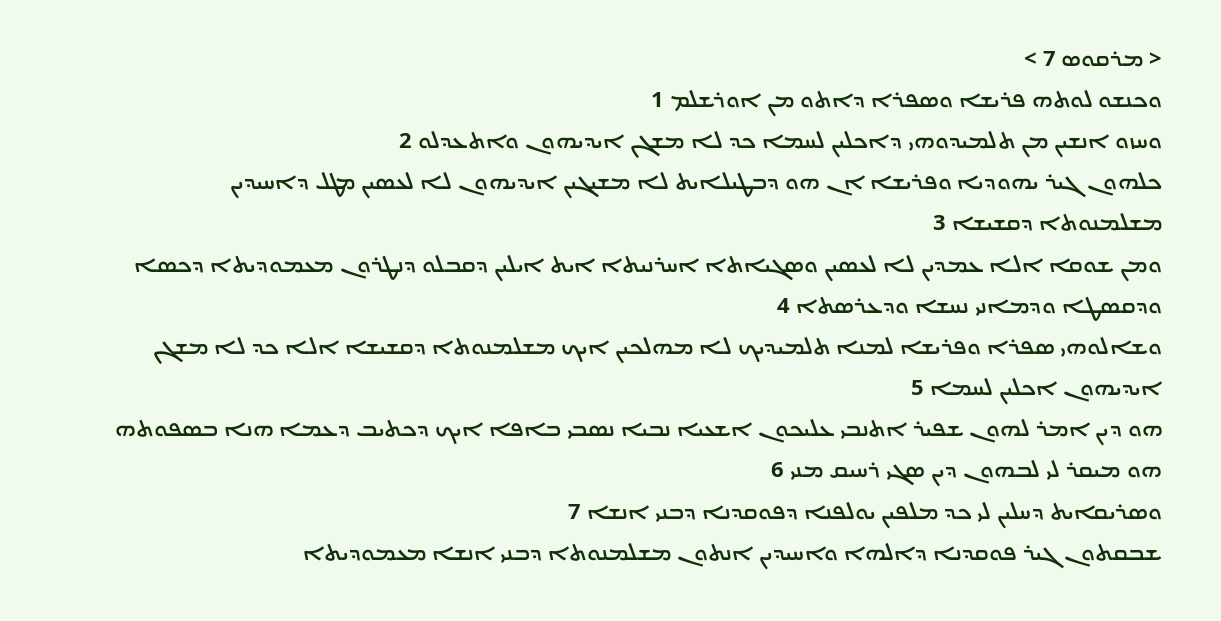< ܡܪܩܘܣ 7 >
ܘܟܢܫܘ ܠܘܬܗ ܦܪܝܫܐ ܘܤܦܪܐ ܕܐܬܘ ܡܢ ܐܘܪܫܠܡ 1
ܘܚܙܘ ܐܢܫܝܢ ܡܢ ܬܠܡܝܕܘܗܝ ܕܐܟܠܝܢ ܠܚܡܐ ܟܕ ܠܐ ܡܫܓܢ ܐܝܕܝܗܘܢ ܘܐܬܥܕܠܘ 2
ܟܠܗܘܢ ܓܝܪ ܝܗܘܕܝܐ ܘܦܪܝܫܐ ܐܢ ܗܘ ܕܒܛܝܠܐܝܬ ܠܐ ܡܫܝܓܝܢ ܐܝܕܝܗܘܢ ܠܐ ܠܥܤܝܢ ܡܛܠ ܕܐܚܝܕܝܢ ܡܫܠܡܢܘܬܐ ܕܩܫܝܫܐ 3
ܘܡܢ ܫܘܩܐ ܐܠܐ ܥܡܕܝܢ ܠܐ ܠܥܤܝܢ ܘܤܓܝܐܬܐ ܐܚܪܢܝܬܐ ܐܝܬ ܐܝܠܝܢ ܕܩܒܠܘ ܕܢܛܪܘܢ ܡܥܡܘܕܝܬܐ ܕܟܤܐ ܘܕܩܤܛܐ ܘܕܡܐܢܝ ܢܚܫܐ ܘܕܥܪܤܬܐ 4
ܘܫܐܠܘܗܝ ܤܦܪܐ ܘܦܪܝܫܐ ܠܡܢܐ ܬܠܡܝܕܝܟ ܠܐ ܡܗܠܟܝܢ ܐܝܟ ܡܫܠܡܢܘܬܐ ܕܩܫܝܫܐ ܐܠܐ ܟܕ ܠܐ ܡܫܓܢ ܐܝܕܝܗܘܢ ܐܟܠܝܢ ܠܚܡܐ 5
ܗܘ ܕܝܢ ܐܡܪ ܠܗܘܢ ܫܦܝܪ ܐܬܢܒܝ ܥܠܝܟܘܢ ܐܫܥܝܐ ܢܒܝܐ ܢܤܒܝ ܒܐܦܐ ܐܝܟ ܕܟܬܝܒ ܕܥܡܐ ܗܢܐ ܒܤܦܘܬܗ ܗܘ ܡܝܩܪ ܠܝ ܠܒܗܘܢ ܕܝܢ ܤܓܝ ܪܚܝܩ ܡܢܝ 6
ܘܤܪܝܩܐܝܬ ܕܚܠܝܢ ܠܝ ܟܕ ܡܠܦܝܢ ܝܘܠܦܢܐ ܕܦܘܩܕܢܐ ܕܒܢܝ ܐܢܫܐ 7
ܫܒܩܬܘܢ ܓܝܪ ܦܘܩܕܢܐ ܕܐܠܗܐ ܘܐܚܝܕܝܢ ܐܢܬܘܢ ܡܫܠܡܢܘܬܐ ܕܒܢܝ ܐܢܫܐ ܡܥܡܘܕܝܬܐ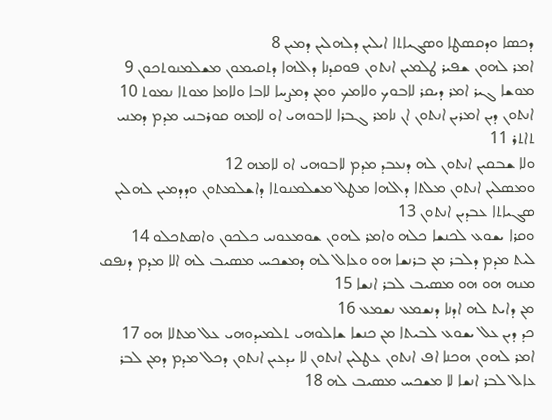ܕܟܤܐ ܘܕܩܤܛܐ ܘܤܓܝܐܬܐ ܐܝܠܝܢ ܕܠܗܠܝܢ ܕܡܝܢ 8
ܐܡܪ ܠܗܘܢ ܫܦܝܪ ܛܠܡܝܢ ܐܢܬܘܢ ܦܘܩܕܢܐ ܕܐܠܗܐ ܕܬܩܝܡܘܢ ܡܫܠܡܢܘܬܟܘܢ 9
ܡܘܫܐ ܓܝܪ ܐܡܪ ܕܝܩܪ ܠܐܒܘܟ ܘܠܐܡܟ ܘܡܢ ܕܡܨܚܐ ܠܐܒܐ ܘܠܐܡܐ ܡܘܬܐ ܢܡܘܬ 10
ܐܢܬܘܢ ܕܝܢ ܐܡܪܝܢ ܐܢܬܘܢ ܐܢ ܢܐܡܪ ܓܒܪܐ ܠܐܒܘܗܝ ܐܘ ܠܐܡܗ ܩܘܪܒܢܝ ܡܕܡ ܕܡܢܝ ܬܐܬܪ 11
ܘܠܐ ܫܒܩܝܢ ܐܢܬܘܢ ܠܗ ܕܢܥܒܕ ܡܕܡ ܠܐܒܘܗܝ ܐܘ ܠܐܡܗ 12
ܘܡܤܠܝܢ ܐܢܬܘܢ ܡܠܬܐ ܕܐܠܗܐ ܡܛܠ ܡܫܠܡܢܘܬܐ ܕܐܫܠܡܬܘܢ ܘܕܕܡܝܢ ܠܗܠܝܢ ܤܓܝܐܬܐ ܥܒܕܝܢ ܐܢܬܘܢ 13
ܘܩܪܐ ܝܫܘܥ ܠܟܢܫܐ ܟܠܗ ܘܐܡܪ ܠܗܘܢ ܫܘܡܥܘܢܝ ܟܠܟܘܢ ܘܐܤܬܟܠܘ 14
ܠܝܬ ܡܕܡ ܕܠܒܪ ܡܢ ܒܪܢܫܐ ܗܘ ܘܥܐܠ ܠܗ ܕܡܫܟܚ ܡܤܝܒ ܠܗ ܐܠܐ ܡܕܡ ܕܢܦܩ ܡܢܗ ܗܘ ܗܘ ܡܤܝܒ ܠܒܪ ܐܢܫܐ 15
ܡܢ ܕܐܝܬ ܠܗ ܐܕܢܐ ܕܢܫܡܥ ܢܫܡܥ 16
ܟܕ ܕܝܢ ܥܠ ܝܫܘܥ ܠܒܝܬܐ ܡܢ ܟܢܫܐ ܫܐܠܘܗܝ ܬܠܡܝܕܘܗܝ ܥܠ ܡܬܠܐ ܗܘ 17
ܐܡܪ ܠܗܘܢ ܗܟܢܐ ܐܦ ܐܢܬܘܢ ܥܛܠܝܢ ܐܢܬܘܢ ܠܐ ܝܕܥܝܢ ܐܢܬܘܢ ܕܟܠ ܡܕܡ ܕܡܢ ܠܒܪ ܥܐܠ ܠܒܪ ܐܢܫܐ ܠܐ ܡܫܟܚ ܡܤܝܒ ܠܗ 18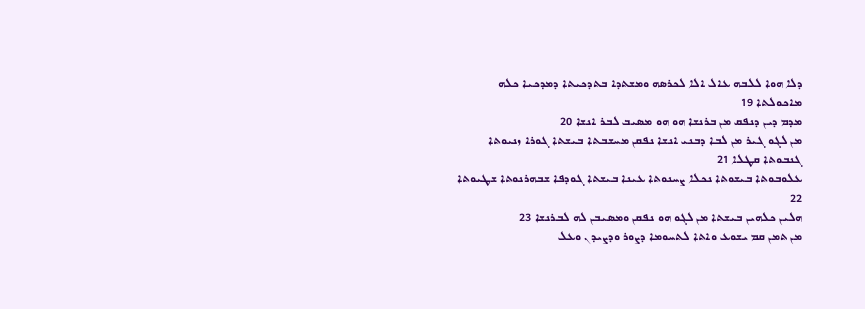ܕܠܐ ܗܘܐ ܠܠܒܗ ܥܐܠ ܐܠܐ ܠܟܪܤܗ ܘܡܫܬܕܐ ܒܬܕܟܝܬܐ ܕܡܕܟܝܐ ܟܠܗ ܡܐܟܘܠܬܐ 19
ܡܕܡ ܕܝܢ ܕܢܦܩ ܡܢ ܒܪܢܫܐ ܗܘ ܗܘ ܡܤܝܒ ܠܒܪ ܐܢܫܐ 20
ܡܢ ܠܓܘ ܓܝܪ ܡܢ ܠܒܐ ܕܒܢܝ ܐܢܫܐ ܢܦܩܢ ܡܚܫܒܬܐ ܒܝܫܬܐ ܓܘܪܐ ܙܢܝܘܬܐ ܓܢܒܘܬܐ ܩܛܠܐ 21
ܥܠܘܒܘܬܐ ܒܝܫܘܬܐ ܢܟܠܐ ܨܚܢܘܬܐ ܥܝܢܐ ܒܝܫܬܐ ܓܘܕܦܐ ܫܒܗܪܢܘܬܐ ܫܛܝܘܬܐ 22
ܗܠܝܢ ܟܠܗܝܢ ܒܝܫܬܐ ܡܢ ܠܓܘ ܗܘ ܢܦܩܢ ܘܡܤܝܒܢ ܠܗ ܠܒܪܢܫܐ 23
ܡܢ ܬܡܢ ܩܡ ܝܫܘܥ ܘܐܬܐ ܠܬܚܘܡܐ ܕܨܘܪ ܘܕܨܝܕܢ ܘܥܠ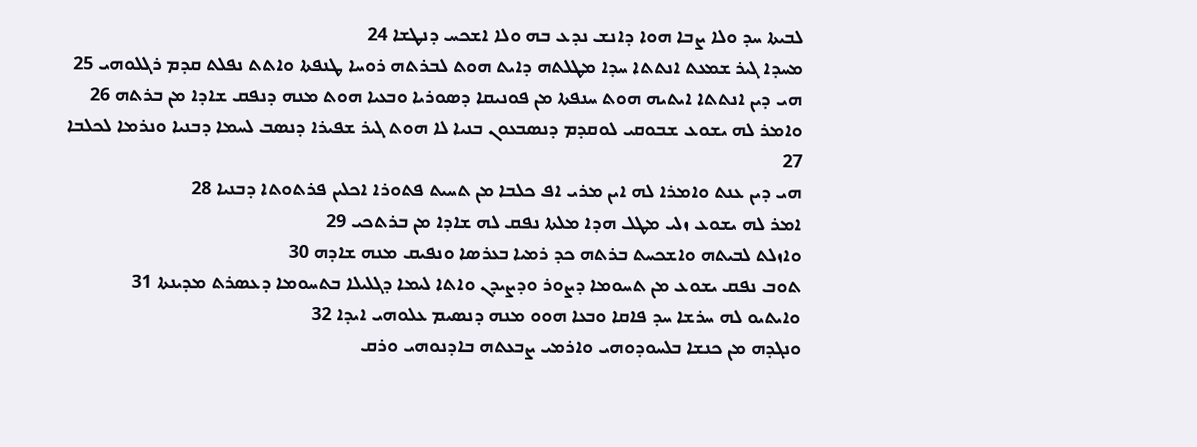ܠܒܝܬܐ ܚܕ ܘܠܐ ܨܒܐ ܗܘܐ ܕܐܢܫ ܢܕܥ ܒܗ ܘܠܐ ܐܫܟܚ ܕܢܛܫܐ 24
ܡܚܕܐ ܓܝܪ ܫܡܥܬ ܐܢܬܬܐ ܚܕܐ ܡܛܠܬܗ ܕܐܝܬ ܗܘܬ ܠܒܪܬܗ ܪܘܚܐ ܛܢܦܬܐ ܘܐܬܬ ܢܦܠܬ ܩܕܡ ܪܓܠܘܗܝ 25
ܗܝ ܕܝܢ ܐܢܬܬܐ ܐܝܬܝܗ ܗܘܬ ܚܢܦܬܐ ܡܢ ܦܘܢܝܩܐ ܕܤܘܪܝܐ ܘܒܥܝܐ ܗܘܬ ܡܢܗ ܕܢܦܩ ܫܐܕܐ ܡܢ ܒܪܬܗ 26
ܘܐܡܪ ܠܗ ܝܫܘܥ ܫܒܘܩܝ ܠܘܩܕܡ ܕܢܤܒܥܘܢ ܒܢܝܐ ܠܐ ܗܘܬ ܓܝܪ ܫܦܝܪܐ ܕܢܤܒ ܠܚܡܐ ܕܒܢܝܐ ܘܢܪܡܐ ܠܟܠܒܐ 27
ܗܝ ܕܝܢ ܥܢܬ ܘܐܡܪܐ ܠܗ ܐܝܢ ܡܪܝ ܐܦ ܟܠܒܐ ܡܢ ܬܚܝܬ ܦܬܘܪܐ ܐܟܠܝܢ ܦܪܬܘܬܐ ܕܒܢܝܐ 28
ܐܡܪ ܠܗ ܝܫܘܥ ܙܠܝ ܡܛܠ ܗܕܐ ܡܠܬܐ ܢܦܩ ܠܗ ܫܐܕܐ ܡܢ ܒܪܬܟܝ 29
ܘܐܙܠܬ ܠܒܝܬܗ ܘܐܫܟܚܬ ܒܪܬܗ ܟܕ ܪܡܝܐ ܒܥܪܤܐ ܘܢܦܝܩ ܡܢܗ ܫܐܕܗ 30
ܬܘܒ ܢܦܩ ܝܫܘܥ ܡܢ ܬܚܘܡܐ ܕܨܘܪ ܘܕܨܝܕܢ ܘܐܬܐ ܠܝܡܐ ܕܓܠܝܠܐ ܒܬܚܘܡܐ ܕܥܤܪܬ ܡܕܝܢܬܐ 31
ܘܐܝܬܝܘ ܠܗ ܚܪܫܐ ܚܕ ܦܐܩܐ ܘܒܥܐ ܗܘܘ ܡܢܗ ܕܢܤܝܡ ܥܠܘܗܝ ܐܝܕܐ 32
ܘܢܓܕܗ ܡܢ ܟܢܫܐ ܒܠܚܘܕܘܗܝ ܘܐܪܡܝ ܨܒܥܬܗ ܒܐܕܢܘܗܝ ܘܪܩ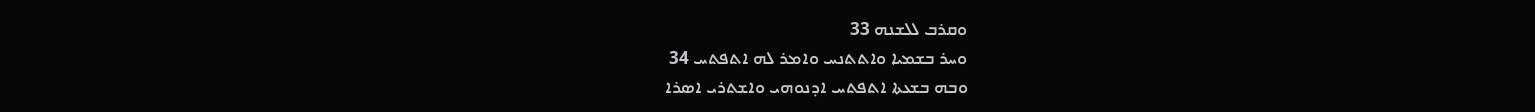ܘܩܪܒ ܠܠܫܢܗ 33
ܘܚܪ ܒܫܡܝܐ ܘܐܬܬܢܚ ܘܐܡܪ ܠܗ ܐܬܦܬܚ 34
ܘܒܗ ܒܫܥܬܐ ܐܬܦܬܚ ܐܕܢܘܗܝ ܘܐܫܬܪܝ ܐܤܪܐ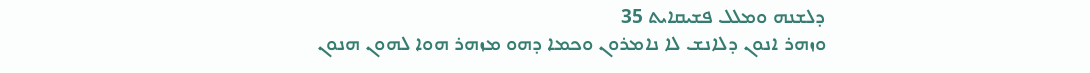ܕܠܫܢܗ ܘܡܠܠ ܦܫܝܩܐܝܬ 35
ܘܙܗܪ ܐܢܘܢ ܕܠܐܢܫ ܠܐ ܢܐܡܪܘܢ ܘܟܡܐ ܕܗܘ ܡܙܗܪ ܗܘܐ ܠܗܘܢ ܗܢܘܢ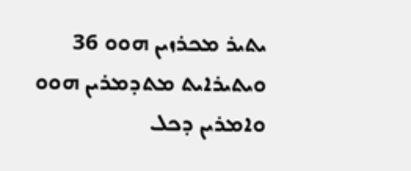ܝܬܝܪ ܡܟܪܙܝܢ ܗܘܘ 36
ܘܝܬܝܪܐܝܬ ܡܬܕܡܪܝܢ ܗܘܘ ܘܐܡܪܝܢ ܕܟܠ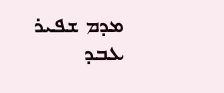ܡܕܡ ܫܦܝܪ ܥܒܕ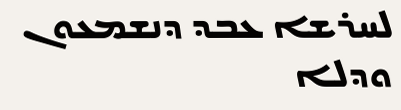ܠܚܪܫܐ ܥܒܕ ܕܢܫܡܥܘܢ ܘܕܠܐ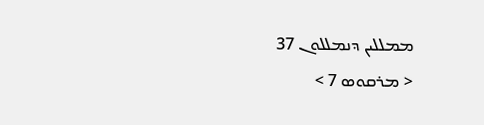ܡܡܠܠܝܢ ܕܢܡܠܠܘܢ 37
< ܡܪܩܘܣ 7 >